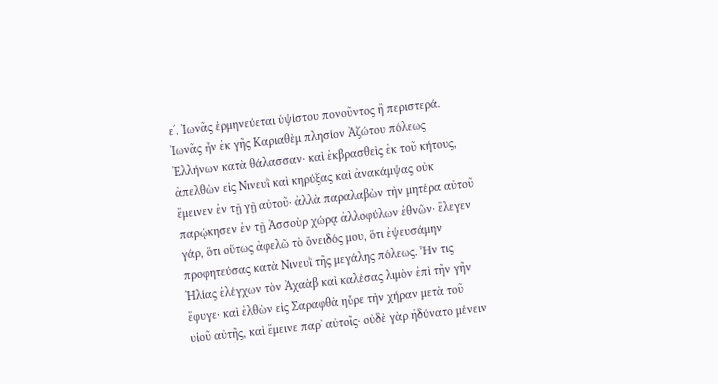εʹ. Ἰωνᾶς ἑρμηνεύεται ὑψίστου πονοῦντος ἢ περιστερά. Ἰωνᾶς ἦν ἐκ γῆς Καριαθὲμ πλησίον Ἀζώτου πόλεως Ἐλλήνων κατὰ θάλασσαν· καὶ ἐκβρασθεὶς ἐκ τοῦ κήτους, ἀπελθὼν εἰς Νινευῒ καὶ κηρύξας καὶ ἀνακάμψας οὐκ ἔμεινεν ἐν τῇ γῇ αὐτοῦ· ἀλλὰ παραλαβὼν τὴν μητέρα αὐτοῦ παρῴκησεν ἐν τῇ Ἀσσοὺρ χώρᾳ ἀλλοφύλων ἐθνῶν· ἔλεγεν γάρ, ὅτι οὕτως ἀφελῶ τὸ ὄνειδός μου, ὅτι ἐψευσάμην προφητεύσας κατὰ Νινευῒ τῆς μεγάλης πόλεως. Ἦν τις Ἠλίας ἐλέγχων τὸν Ἀχαὰβ καὶ καλέσας λιμὸν ἐπὶ τῆν γῆν ἔφυγε· καὶ ἐλθὼν εἰς Σαραφθὰ ηὗρε τὴν χήραν μετὰ τοῦ υἱοῦ αὐτῆς, καὶ ἔμεινε παρ᾽ αὐτοῖς· οὐδὲ γὰρ ἠδύνατο μένειν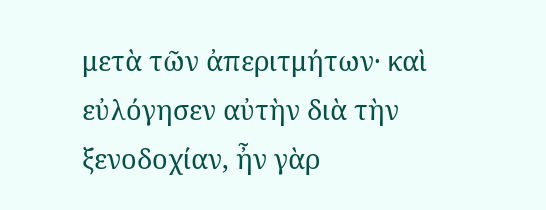μετὰ τῶν ἀπεριτμήτων· καὶ εὐλόγησεν αὐτὴν διὰ τὴν ξενοδοχίαν, ἦν γὰρ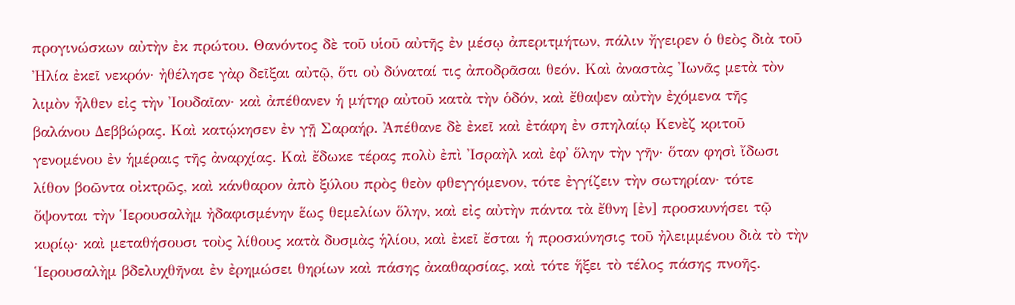προγινώσκων αὐτὴν ἐκ πρώτου. Θανόντος δὲ τοῦ υἱοῦ αὐτῆς ἐν μέσῳ ἀπεριτμήτων, πάλιν ἤγειρεν ὁ θεὸς διὰ τοῦ Ἠλία ἐκεῖ νεκρόν· ἠθέλησε γὰρ δεῖξαι αὐτῷ, ὅτι οὐ δύναταί τις ἀποδρᾶσαι θεόν. Καὶ ἀναστὰς Ἰωνᾶς μετὰ τὸν λιμὸν ἦλθεν εἰς τὴν Ἰουδαῖαν· καὶ ἀπέθανεν ἡ μήτηρ αὐτοῦ κατὰ τὴν ὁδόν, καὶ ἔθαψεν αὐτὴν ἐχόμενα τῆς βαλάνου Δεββώρας. Καὶ κατῴκησεν ἐν γῇ Σαραήρ. Ἀπέθανε δὲ ἐκεῖ καὶ ἐτάφη ἐν σπηλαίῳ Κενὲζ κριτοῦ γενομένου ἐν ἡμέραις τῆς ἀναρχίας. Καὶ ἔδωκε τέρας πολὺ ἐπὶ Ἰσραὴλ καὶ ἐφ᾽ ὅλην τὴν γῆν· ὅταν φησὶ ἴδωσι λίθον βοῶντα οἰκτρῶς, καὶ κάνθαρον ἀπὸ ξύλου πρὸς θεὸν φθεγγόμενον, τότε ἐγγίζειν τὴν σωτηρίαν· τότε ὄψονται τὴν Ἱερουσαλὴμ ἠδαφισμένην ἕως θεμελίων ὅλην, καὶ εἰς αὐτὴν πάντα τὰ ἔθνη [ἐν] προσκυνήσει τῷ κυρίῳ· καὶ μεταθήσουσι τοὺς λίθους κατὰ δυσμὰς ἡλίου, καὶ ἐκεῖ ἔσται ἡ προσκύνησις τοῦ ἠλειμμένου διὰ τὸ τὴν Ἱερουσαλὴμ βδελυχθῆναι ἐν ἐρημώσει θηρίων καὶ πάσης ἀκαθαρσίας, καὶ τότε ἥξει τὸ τέλος πάσης πνοῆς.